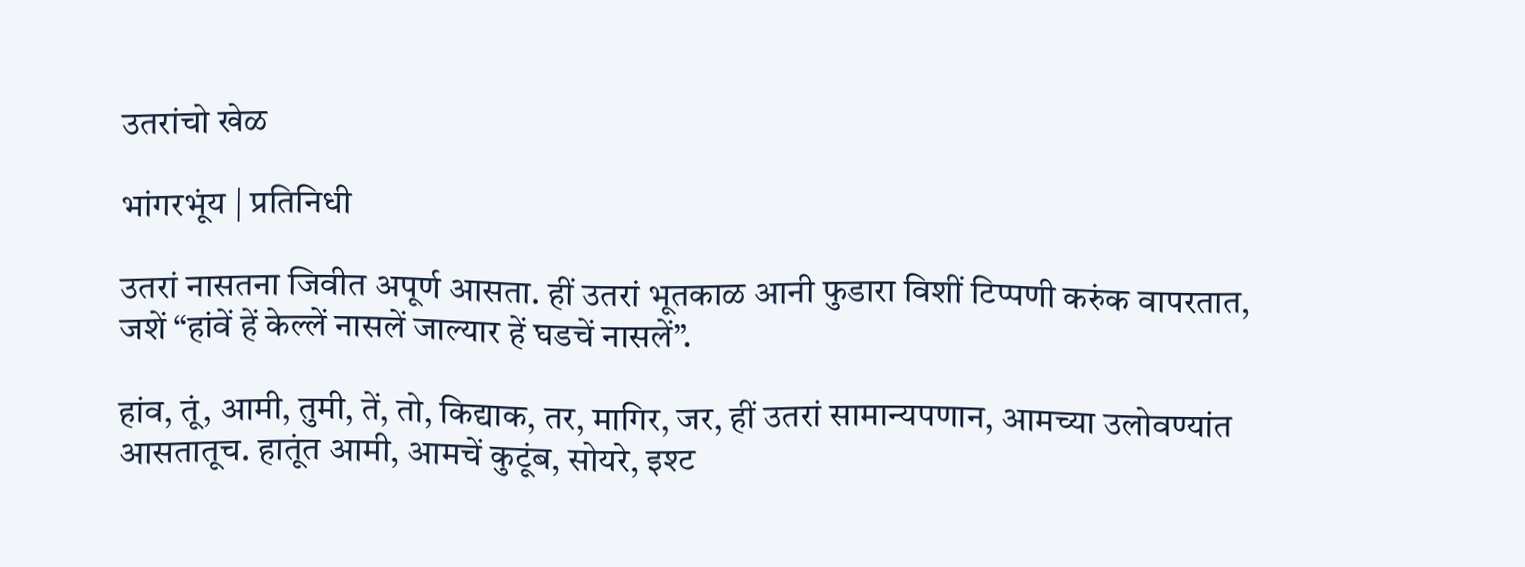उतरांचो खेळ

भांगरभूंय | प्रतिनिधी

उतरां नासतना जिवीत अपूर्ण आसता. हीं उतरां भूतकाळ आनी फुडारा विशीं टिप्पणी करुंक वापरतात, जशें “हांवें हें केल्लें नासलें जाल्यार हें घडचें नासलें”.

हांव, तूं, आमी, तुमी, तें, तो, किद्याक, तर, मागिर, जर, हीं उतरां सामान्यपणान, आमच्या उलोवण्यांत आसतातूच. हातूंत आमी, आमचें कुटूंब, सोयरे, इश्ट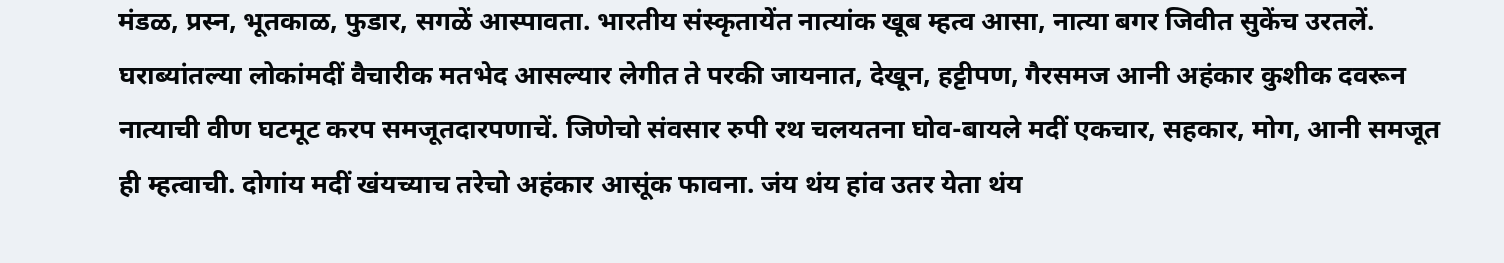मंडळ, प्रस्न, भूतकाळ, फुडार, सगळें आस्पावता. भारतीय संस्कृतायेंत नात्यांक खूब म्हत्व आसा, नात्या बगर जिवीत सुकेंच उरतलें. घराब्यांतल्या लोकांमदीं वैचारीक मतभेद आसल्यार लेगीत ते परकी जायनात, देखून, हट्टीपण, गैरसमज आनी अहंकार कुशीक दवरून नात्याची वीण घटमूट करप समजूतदारपणाचें. जिणेचो संवसार रुपी रथ चलयतना घोव-बायले मदीं एकचार, सहकार, मोग, आनी समजूत ही म्हत्वाची. दोगांय मदीं खंयच्याच तरेचो अहंकार आसूंक फावना. जंय थंय हांव उतर येता थंय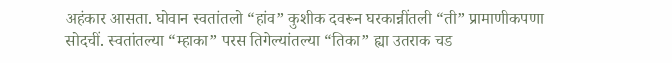अहंकार आसता. घोवान स्वतांतलो “हांव” कुशीक दवरून घरकान्नींतली “ती” प्रामाणीकपणा सोदचीं. स्वतांतल्या “म्हाका” परस तिगेल्यांतल्या “तिका” ह्या उतराक चड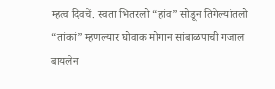म्हत्व दिवचें. स्वता भितरलो “हांव” सोडून तिगेल्यांतलो “तांकां” म्हणल्यार घोवाक मोगान सांबाळपाची गजाल बायलेन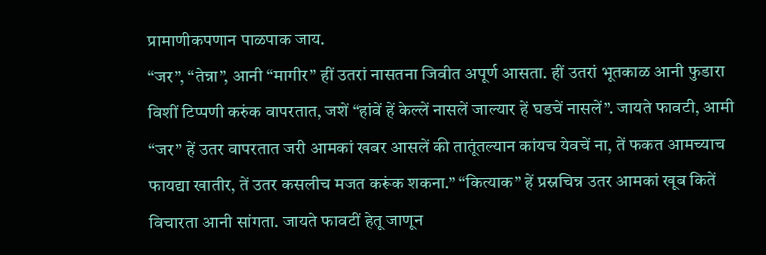प्रामाणीकपणान पाळपाक जाय.
“जर”, “तेन्ना”, आनी “मागीर” हीं उतरां नासतना जिवीत अपूर्ण आसता. हीं उतरां भूतकाळ आनी फुडारा विशीं टिप्पणी करुंक वापरतात, जशें “हांवें हें केल्लें नासलें जाल्यार हें घडचें नासलें”. जायते फावटी, आमी “जर” हें उतर वापरतात जरी आमकां खबर आसलें की तातूंतल्यान कांयच येवचें ना, तें फकत आमच्याच फायद्या खातीर, तें उतर कसलीच मजत करूंक शकना.” “कित्याक” हें प्रस्नचिन्न उतर आमकां खूब कितें विचारता आनी सांगता. जायते फावटीं हेतू जाणून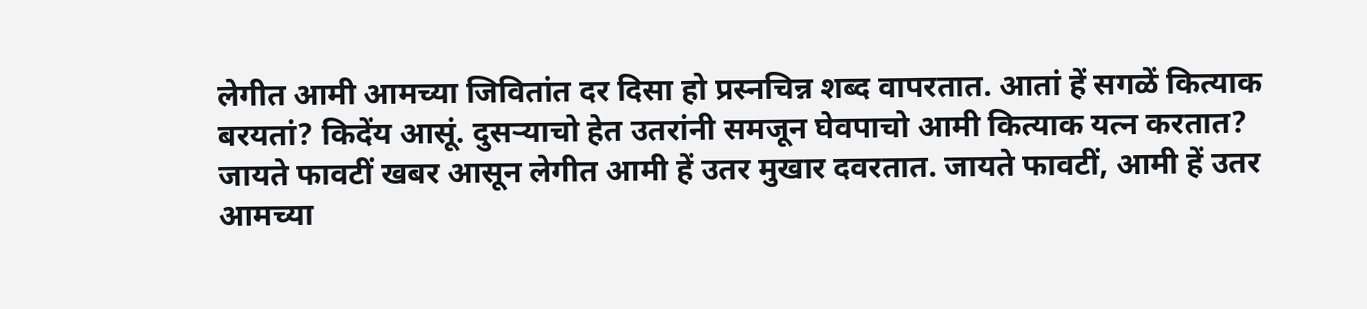लेगीत आमी आमच्या जिवितांत दर दिसा हो प्रस्नचिन्न शब्द वापरतात. आतां हें सगळें कित्याक बरयतां? किदेंय आसूं. दुसऱ्याचो हेत उतरांनी समजून घेवपाचो आमी कित्याक यत्न करतात?
जायते फावटीं खबर आसून लेगीत आमी हें उतर मुखार दवरतात. जायते फावटीं, आमी हें उतर आमच्या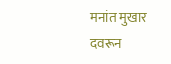मनांत मुखार दवरून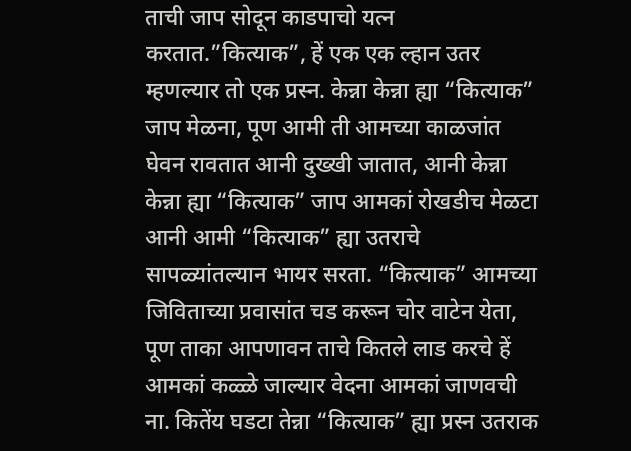ताची जाप सोदून काडपाचो यत्न करतात.”कित्याक”, हें एक एक ल्हान उतर म्हणल्यार तो एक प्रस्न. केन्ना केन्ना ह्या “कित्याक” जाप मेळना, पूण आमी ती आमच्या काळजांत घेवन रावतात आनी दुख्खी जातात, आनी केन्ना केन्ना ह्या “कित्याक” जाप आमकां रोखडीच मेळटा आनी आमी “कित्याक” ह्या उतराचे सापळ्यांतल्यान भायर सरता. “कित्याक” आमच्या जिविताच्या प्रवासांत चड करून चोर वाटेन येता, पूण ताका आपणावन ताचे कितले लाड करचे हें आमकां कळ्ळे जाल्यार वेदना आमकां जाणवची ना. कितेंय घडटा तेन्ना “कित्याक” ह्या प्रस्न उतराक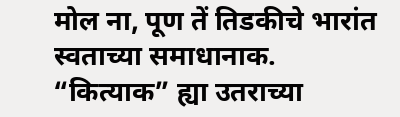मोल ना, पूण तें तिडकीचे भारांत स्वताच्या समाधानाक.
“कित्याक” ह्या उतराच्या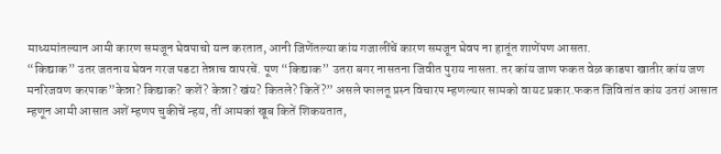माध्यमांतल्यान आमी कारण समजून घेवपाचो यत्न करतात, आनी जिणेंतल्या कांय गजालींचें कारण समजून घेवप ना हातूंत शाणेंपण आसता.
“किद्याक” उतर जतनाय घेवन गरज पडटा तेन्नाच वापरचें. पूण “किद्याक” उतरा बगर नासतना जिवीत पुराय नासता. तर कांय जाण फकत वेळ काडपा खातीर कांय जण मनरिजवण करपाक”केन्ना? किद्याक? कशें? केन्ना? खंय? कितले? कितें?” असले फालतू प्रस्न विचारप म्हणल्यार सामको वायट प्रकार.फकत जिवितांत कांय उतरां आसात म्हणून आमी आसात अशें म्हणप चुकीचें न्हय, तीं आमकां खूब कितें शिकयतात,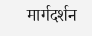मार्गदर्शन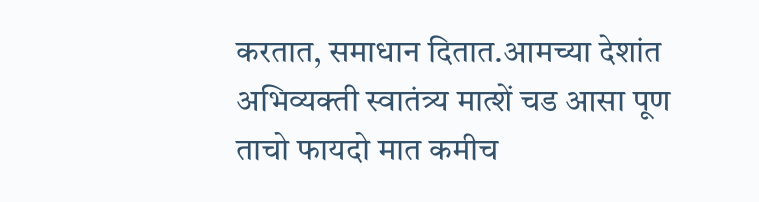करतात, समाधान दितात.आमच्या देशांत अभिव्यक्ती स्वातंत्र्य मात्शें चड आसा पूण ताचो फायदो मात कमीच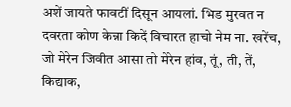अशें जायते फावटीं दिसून आयलां. भिड मुरवत न दवरता कोण केन्ना किदें विचारत हाचो नेम ना. खरेंच, जो मेरेन जिवीत आसा तो मेरेन हांव, तूं, ती, तें, किद्याक,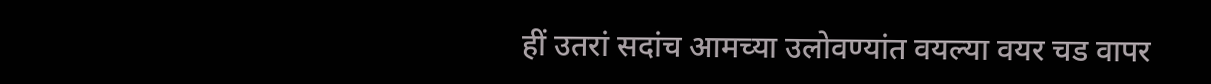हीं उतरां सदांच आमच्या उलोवण्यांत वयल्या वयर चड वापर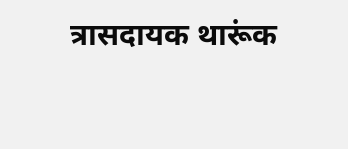त्रासदायक थारूंक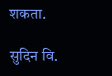शकता.

सुदिन वि.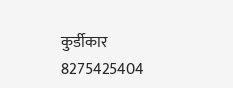कुर्डीकार
8275425404